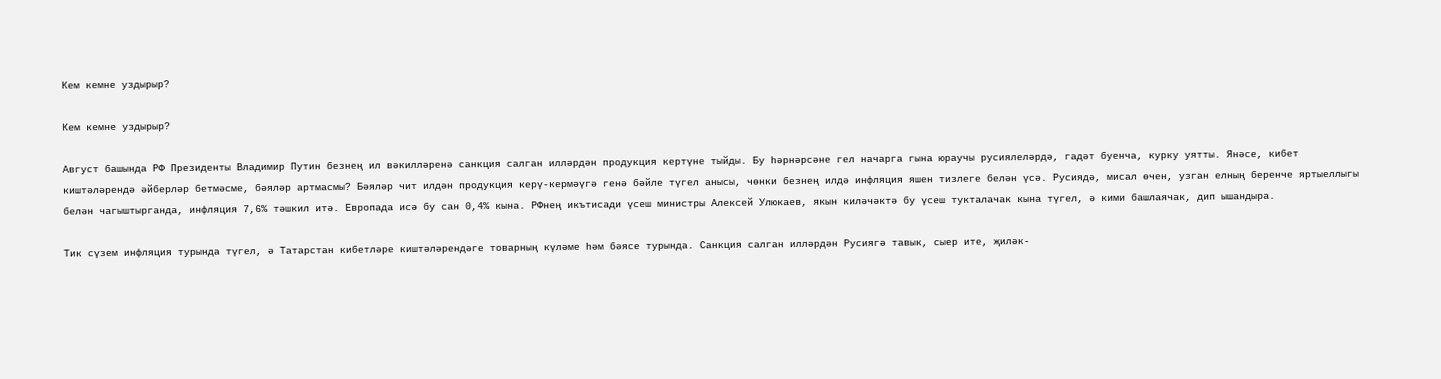Кем кемне уздырыр?

Кем кемне уздырыр?

Август башында РФ Президенты Владимир Путин безнең ил вәкилләренә санкция салган илләрдән продукция кертүне тыйды. Бу һәрнәрсәне гел начарга гына юраучы русиялеләрдә, гадәт буенча, курку уятты. Янәсе, кибет киштәләрендә әйберләр бетмәсме, бәяләр артмасмы? Бәяләр чит илдән продукция керү-кермәүгә генә бәйле түгел анысы, чөнки безнең илдә инфляция яшен тизлеге белән үсә. Русиядә, мисал өчен, узган елның беренче яртыеллыгы белән чагыштырганда, инфляция 7,6% тәшкил итә. Европада исә бу сан 0,4% кына. РФнең икътисади үсеш министры Алексей Улюкаев, якын киләчәктә бу үсеш тукталачак кына түгел, ә кими башлаячак, дип ышандыра.

Тик сүзем инфляция турында түгел, ә Татарстан кибетләре киштәләрендәге товарның күләме һәм бәясе турында. Санкция салган илләрдән Русиягә тавык, сыер ите, җиләк-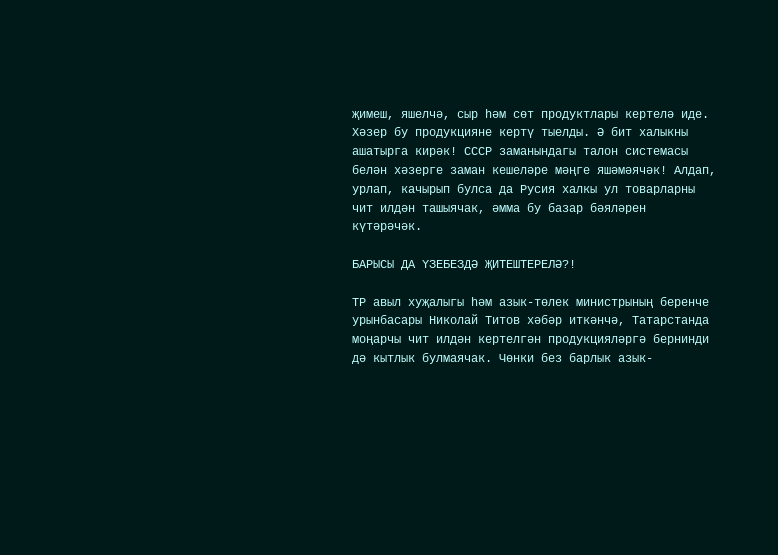җимеш, яшелчә, сыр һәм сөт продуктлары кертелә иде. Хәзер бу продукцияне кертү тыелды. Ә бит халыкны ашатырга кирәк! СССР заманындагы талон системасы белән хәзерге заман кешеләре мәңге яшәмәячәк! Алдап, урлап, качырып булса да Русия халкы ул товарларны чит илдән ташыячак, әмма бу базар бәяләрен күтәрәчәк.

БАРЫСЫ ДА ҮЗЕБЕЗДӘ ҖИТЕШТЕРЕЛӘ?!

ТР авыл хуҗалыгы һәм азык-төлек министрының беренче урынбасары Николай Титов хәбәр иткәнчә, Татарстанда моңарчы чит илдән кертелгән продукцияләргә бернинди дә кытлык булмаячак. Чөнки без барлык азык-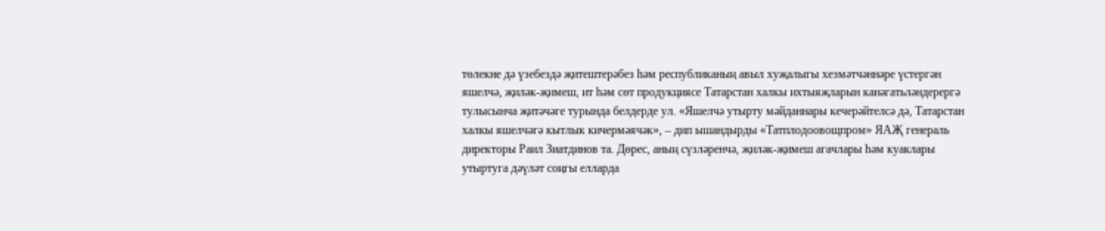төлекне дә үзебездә җитештерәбез һәм республиканың авыл хуҗалыгы хезмәтчәннәре үстергән яшелчә, җиләк-җимеш, ит һәм сөт продукциясе Татарстан халкы ихтыяҗларын канәгатьләндерергә тулысынча җитәчәге турында белдерде ул. «Яшелчә утырту мәйданнары кечерәйтелсә дә, Татарстан халкы яшелчәгә кытлык кичермәячәк», – дип ышандырды «Татплодоовощпром» ЯАҖ генераль директоры Раил Зиатдинов та. Дөрес, аның сүзләренчә, җиләк-җимеш агачлары һәм куаклары утыртуга дәүләт соңгы елларда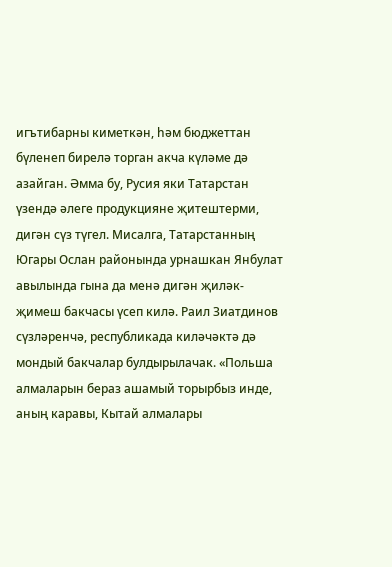игътибарны киметкән, һәм бюджеттан бүленеп бирелә торган акча күләме дә азайган. Әмма бу, Русия яки Татарстан үзендә әлеге продукцияне җитештерми, дигән сүз түгел. Мисалга, Татарстанның Югары Ослан районында урнашкан Янбулат авылында гына да менә дигән җиләк-җимеш бакчасы үсеп килә. Раил Зиатдинов сүзләренчә, республикада киләчәктә дә мондый бакчалар булдырылачак. «Польша алмаларын бераз ашамый торырбыз инде, аның каравы, Кытай алмалары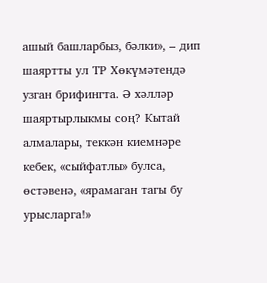ашый башларбыз, бәлки», – дип шаяртты ул ТР Хөкүмәтендә узган брифингта. Ә хәлләр шаяртырлыкмы соң? Кытай алмалары, теккән киемнәре кебек, «сыйфатлы» булса, өстәвенә, «ярамаган тагы бу урысларга!»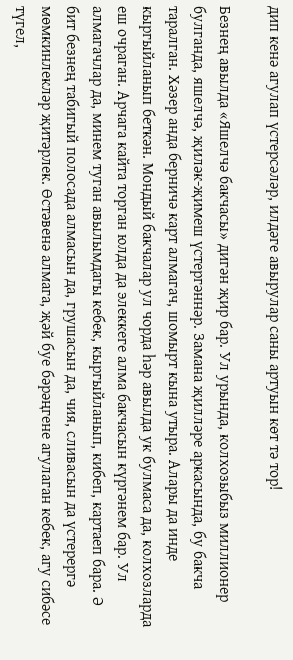дип кенә агулап үстерсәләр, илдәге авырулар саны артуын көт тә тор!

Безнең авылда «Яшелчә бакчасы» дигән җир бар. Ул урында, колхозыбыз миллионер булганда, яшелчә, җиләк-җимеш үстергәннәр. Замана җилләре аркасында, бу бакча таралган. Хәзер анда берничә карт алмагач, шомырт кына утыра. Алары да инде кыргыйланып беткән. Мондый бакчалар ул чорда һәр авылда ук булмаса да, колхозларда еш очраган. Арчага кайта торган юлда да элеккеге алма бакчасын күргәнем бар. Ул алмагачлар да, минем туган авылымдагы кебек, кыргыйланып, кибеп, картаеп бара. Ә бит безнең табигый полосада алмасын да, грушасын да, чия, сливасын да үстерергә мөмкинлекләр җитәрлек. Өстәвенә алмага, җәй буе бәрәңгене агулаган кебек, агу сибәсе түгел,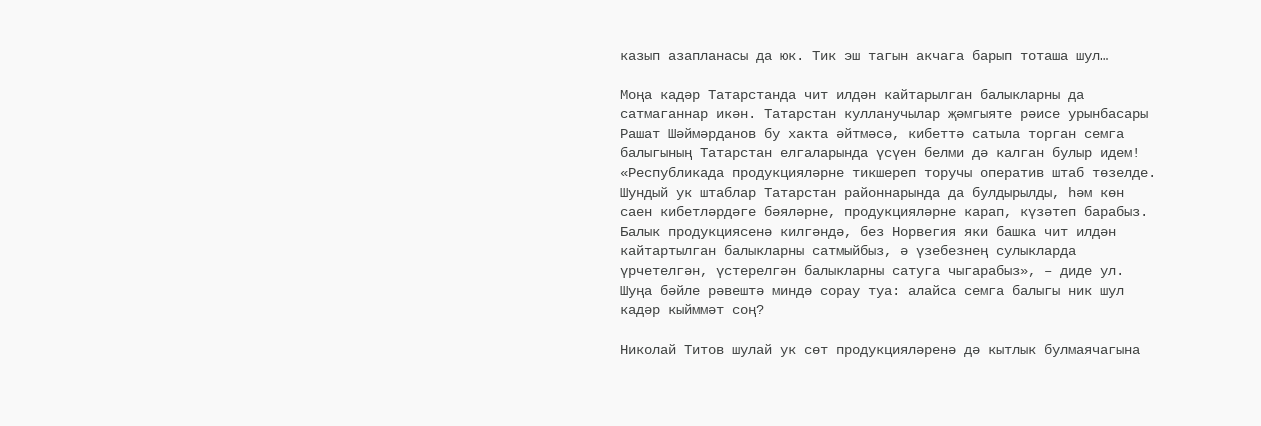казып азапланасы да юк. Тик эш тагын акчага барып тоташа шул…

Моңа кадәр Татарстанда чит илдән кайтарылган балыкларны да сатмаганнар икән. Татарстан кулланучылар җәмгыяте рәисе урынбасары Рашат Шәймәрданов бу хакта әйтмәсә, кибеттә сатыла торган семга балыгының Татарстан елгаларында үсүен белми дә калган булыр идем! «Республикада продукцияләрне тикшереп торучы оператив штаб төзелде. Шундый ук штаблар Татарстан районнарында да булдырылды, һәм көн саен кибетләрдәге бәяләрне, продукцияләрне карап, күзәтеп барабыз. Балык продукциясенә килгәндә, без Норвегия яки башка чит илдән кайтартылган балыкларны сатмыйбыз, ә үзебезнең сулыкларда үрчетелгән, үстерелгән балыкларны сатуга чыгарабыз», – диде ул. Шуңа бәйле рәвештә миндә сорау туа: алайса семга балыгы ник шул кадәр кыйммәт соң?

Николай Титов шулай ук сөт продукцияләренә дә кытлык булмаячагына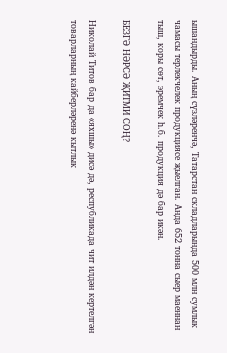ышандырды. Аның сүзләренчә, Татарстан складларында 500 млн сумлык чамасы терлекчелек продукциясе җыелган. Анда 652 тонна сыер маеннан тыш, коры сөт, эремчек һ.б. продукция дә бар икән.

БЕЗГӘ НӘРСӘ ҖИТМИ СОҢ?

Николай Титов бар да «яхшы» дисә дә, республикада чит илдән кертелгән товарларның кайберләренә кытлык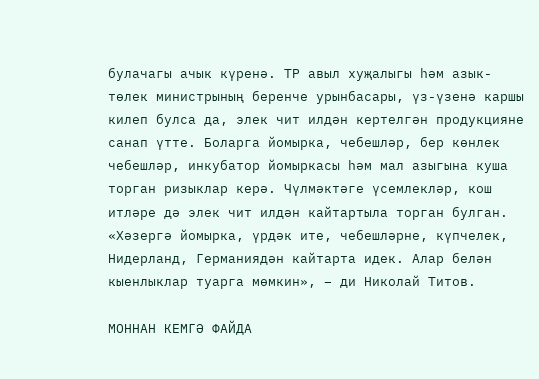булачагы ачык күренә. ТР авыл хуҗалыгы һәм азык-төлек министрының беренче урынбасары, үз-үзенә каршы килеп булса да, элек чит илдән кертелгән продукцияне санап үтте. Боларга йомырка, чебешләр, бер көнлек чебешләр, инкубатор йомыркасы һәм мал азыгына куша торган ризыклар керә. Чүлмәктәге үсемлекләр, кош итләре дә элек чит илдән кайтартыла торган булган. «Хәзергә йомырка, үрдәк ите, чебешләрне, күпчелек, Нидерланд, Германиядән кайтарта идек. Алар белән кыенлыклар туарга мөмкин», – ди Николай Титов.

МОННАН КЕМГӘ ФАЙДА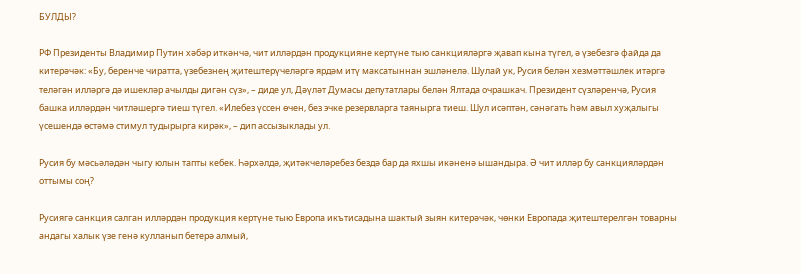БУЛДЫ?

РФ Президенты Владимир Путин хәбәр иткәнчә, чит илләрдән продукцияне кертүне тыю санкцияләргә җавап кына түгел, ә үзебезгә файда да китерәчәк: «Бу, беренче чиратта, үзебезнең җитештерүчеләргә ярдәм итү максатыннан эшләнелә. Шулай ук, Русия белән хезмәттәшлек итәргә теләгән илләргә дә ишекләр ачылды дигән сүз», – диде ул, Дәүләт Думасы депутатлары белән Ялтада очрашкач. Президент сүзләренчә, Русия башка илләрдән читләшергә тиеш түгел. «Илебез үссен өчен, без эчке резервларга таянырга тиеш. Шул исәптән, сәнәгать һәм авыл хуҗалыгы үсешендә өстәмә стимул тудырырга кирәк», – дип ассызыклады ул.

Русия бу мәсьәләдән чыгу юлын тапты кебек. Һәрхәлдә, җитәкчеләребез бездә бар да яхшы икәненә ышандыра. Ә чит илләр бу санкцияләрдән оттымы соң?

Русиягә санкция салган илләрдән продукция кертүне тыю Европа икътисадына шактый зыян китерәчәк, чөнки Европада җитештерелгән товарны андагы халык үзе генә кулланып бетерә алмый,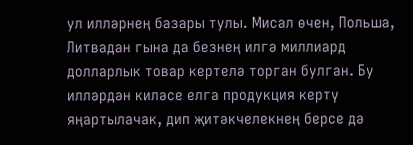ул илләрнең базары тулы. Мисал өчен, Польша, Литвадан гына да безнең илгә миллиард долларлык товар кертелә торган булган. Бу илләрдән киләсе елга продукция кертү яңартылачак, дип җитәкчелекнең берсе дә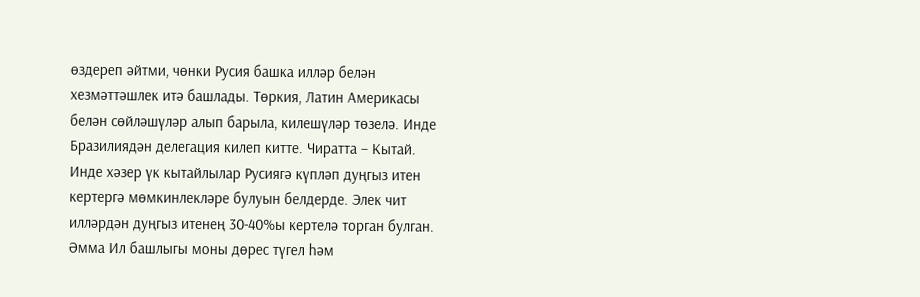өздереп әйтми, чөнки Русия башка илләр белән хезмәттәшлек итә башлады. Төркия, Латин Америкасы белән сөйләшүләр алып барыла, килешүләр төзелә. Инде Бразилиядән делегация килеп китте. Чиратта – Кытай. Инде хәзер үк кытайлылар Русиягә күпләп дуңгыз итен кертергә мөмкинлекләре булуын белдерде. Элек чит илләрдән дуңгыз итенең 30-40%ы кертелә торган булган. Әмма Ил башлыгы моны дөрес түгел һәм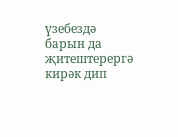үзебездә барын да җитештерергә кирәк дип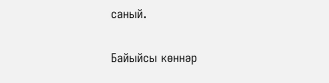саный.

Байыйсы көннәр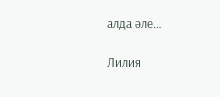алда әле…

Лилия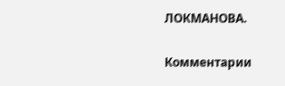ЛОКМАНОВА.

Комментарии